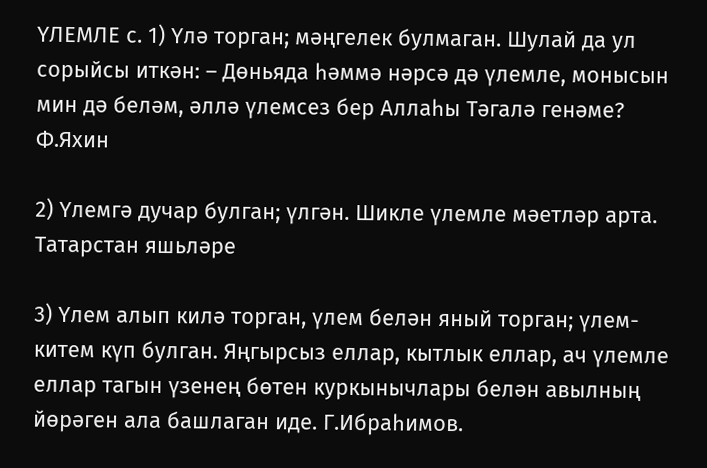ҮЛЕМЛЕ с. 1) Үлә торган; мәңгелек булмаган. Шулай да ул сорыйсы иткән: – Дөньяда һәммә нәрсә дә үлемле, монысын мин дә беләм, әллә үлемсез бер Аллаһы Тәгалә генәме? Ф.Яхин

2) Үлемгә дучар булган; үлгән. Шикле үлемле мәетләр арта. Татарстан яшьләре

3) Үлем алып килә торган, үлем белән яный торган; үлем-китем күп булган. Яңгырсыз еллар, кытлык еллар, ач үлемле еллар тагын үзенең бөтен куркынычлары белән авылның йөрәген ала башлаган иде. Г.Ибраһимов.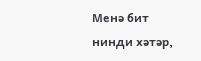Менә бит нинди хәтәр,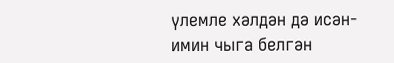үлемле хәлдән дә исән-имин чыга белгән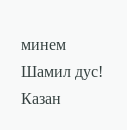минем Шамил дус! Казан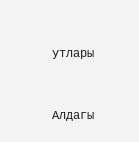утлары



Алдагы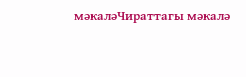мәкаләЧираттагы мәкалә